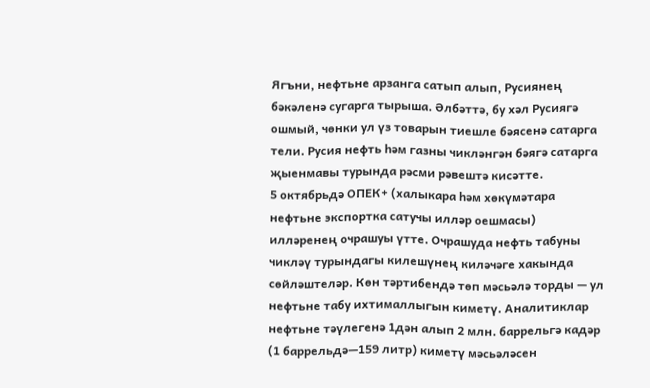Ягъни, нефтьне арзанга сатып алып, Русиянең бәкәленә сугарга тырыша. Әлбәттә, бу хәл Русиягә ошмый, чөнки ул үз товарын тиешле бәясенә сатарга тели. Русия нефть һәм газны чикләнгән бәягә сатарга җыенмавы турында рәсми рәвештә кисәтте.
5 октябрьдә ОПЕК+ (халыкара һәм хөкүмәтара нефтьне экспортка сатучы илләр оешмасы) илләренең очрашуы үтте. Очрашуда нефть табуны чикләү турындагы килешүнең киләчәге хакында сөйләштеләр. Көн тәртибендә төп мәсьәлә торды — ул нефтьне табу ихтималлыгын киметү. Аналитиклар нефтьне тәүлегенә 1дән алып 2 млн. баррельгә кадәр (1 баррельдә—159 литр) киметү мәсьәләсен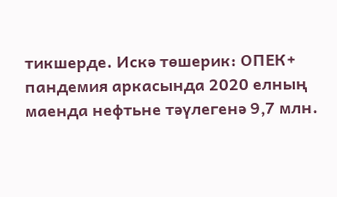тикшерде. Искә төшерик: ОПЕК+ пандемия аркасында 2020 елның маенда нефтьне тәүлегенә 9,7 млн.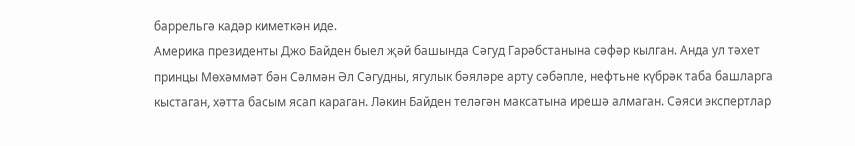баррельгә кадәр киметкән иде.
Америка президенты Джо Байден быел җәй башында Сәгуд Гарәбстанына сәфәр кылган. Анда ул тәхет принцы Мөхәммәт бән Сәлмән Әл Сәгудны, ягулык бәяләре арту сәбәпле, нефтьне күбрәк таба башларга кыстаган, хәтта басым ясап караган. Ләкин Байден теләгән максатына ирешә алмаган. Сәяси экспертлар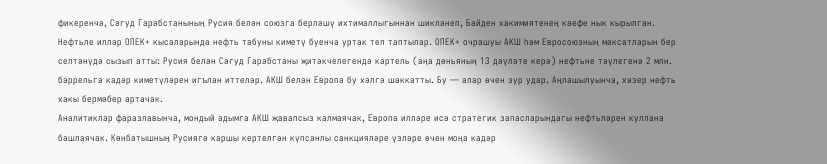фикеренчә, Сәгуд Гарәбстанының Русия белән союзга берләшү ихтималлыгыннан шикләнеп, Байден хакимиятенең кәефе нык кырылган.
Нефтьле илләр ОПЕК+ кысаларында нефть табуны киметү буенча уртак тел таптылар. ОПЕК+ очрашуы АКШ һәм Евросоюзның максатларын бер селтәнүдә сызып атты: Русия белән Сәгуд Гарәбстаны җитәкчелегендә картель (аңа дөньяның 13 дәүләте керә) нефтьне тәүлегенә 2 млн. баррельгә кадәр киметүләрен игълан иттеләр. АКШ белән Европа бу хәлгә шаккатты. Бу — алар өчен зур удар. Аңлашылуынча, хәзер нефть хакы бермәбер артачак.
Аналитиклар фаразлавынча, мондый адымга АКШ җавапсыз калмаячак, Европа илләре исә стратегик запасларындагы нефтьләрен куллана башлаячак. Көнбатышның Русиягә каршы кертелгән күпсанлы санкцияләре үзләре өчен моңа кадәр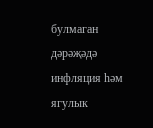булмаган дәрәҗәдә инфляция һәм ягулык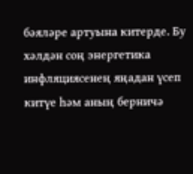бәяләре артуына китерде. Бу хәлдән соң энергетика инфляциясенең яңадан үсеп китүе һәм аның берничә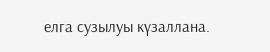елга сузылуы күзаллана.